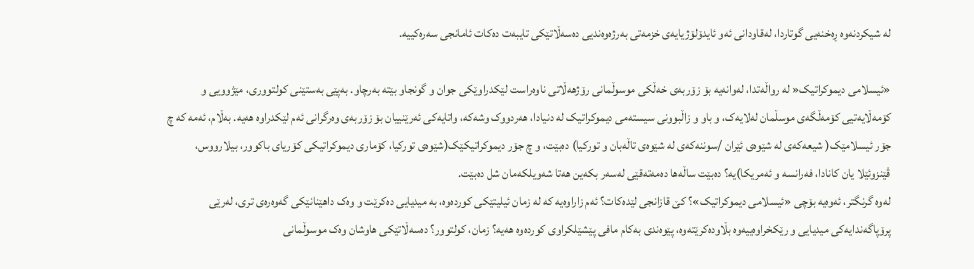لە شیکردنەوە ڕەخنەیی گوتاردا، لەقاودانی ئەو ئایدۆلۆژیایەی خزمەتی بەرژەوەندیی دەسەڵاتێکی تایبەت دەکات ئامانجی سەرەکییە.

«ئیسلامی دیموکراتیک« لە رواڵەتدا، لەوانەیە بۆ زۆربەی خەڵکی موسوڵمانی رۆژھەڵاتی ناوەراست لێکدراوێکی جوان و گونجاو بێتە بەرچاو. بەپێی بەستێنی کولتووری، مێژوویی و کۆمەڵایەتیی کۆمەڵگەی موسڵمان لەلایەک، و باو و زاڵبوونی سیستەمی دیموکراتیک لە دنیادا، ھەردووک وشەکە، واتایەکی ئەرێنییان بۆ زۆربەی وەرگرانی ئەم لێکدراوە ھەیە. بەڵام، ئەمە کە چ جۆر ئیسلامێک( شیعەکەی لە شێوەی ئێران /سوننەکەی لە شێوەی تاڵەبان و تورکیا) دەبێت، و چ جۆر دیموکراتیکێک(شێوەی تورکیا، کۆماری دیموکراتیکی کۆریای باکوور، بیلارووس، ڤێنزوئێلا یان کانادا، فەرانسە و ئەمریکا)یە؟ دەبێت ساڵەھا دەمەتەقێی لەسەر بکەین ھەتا شەویلکەمان شل دەبێت.
لەوە گرنگتر، ئەوەیە بۆچی «ئیسلامی دیموکراتیک»؟ کێ قازانجی لێدەکات؟ ئەم زاراوەیە کە لە زمان ئیلیتێکی کوردەوە، بە میدیایی دەکرێت و وەک داھێنانێکی گەوەرەی تری، لەرێی پرۆپاگەندایەکی میدیایی و رێکخراوەییەوە بڵاودەکرێتەوە، پێوەندی بەکام مافی پێشێلکراوی کوردەوە ھەیە؟ زمان، کولتوور؟ دەسەڵاتێکی ھاوشان وەک موسوڵمانی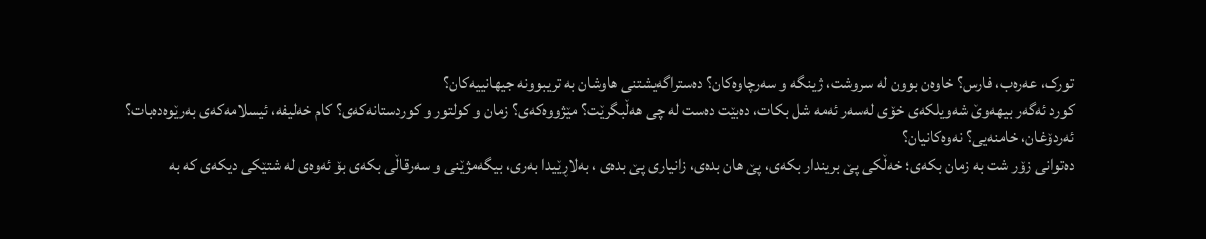تورک، عەرەب، فارس؟ خاوەن بوون لە سروشت، ژینگە و سەرچاوەکان؟ دەستراگەیشتنی ھاوشان بە تریبوونە جیھانییەکان؟
کورد ئەگەر بیھەوێ شەویلکەی خۆی لەسەر ئەمە شل بکات، دەبێت دەست لە چی ھەڵبگرێت؟ مێژووەکەی؟ زمان و کولتور و کوردستانەکەی؟ کام خەلیفە، ئیسلامەکەی بەرێوەدەبات؟ ئەردۆغان، خامنەیی؟ نەوەکانیان؟
دەتوانی زۆر شت بە زمان بکەی؛ خەڵکی پێ بریندار بکەی، پێ ھان بدەی، زانیاری پێ بدەی ، بەلاڕێیدا بەری، بیگەمژێنی و سەرقاڵی بکەی بۆ ئەوەی لە شتێکی دیکەی کە بە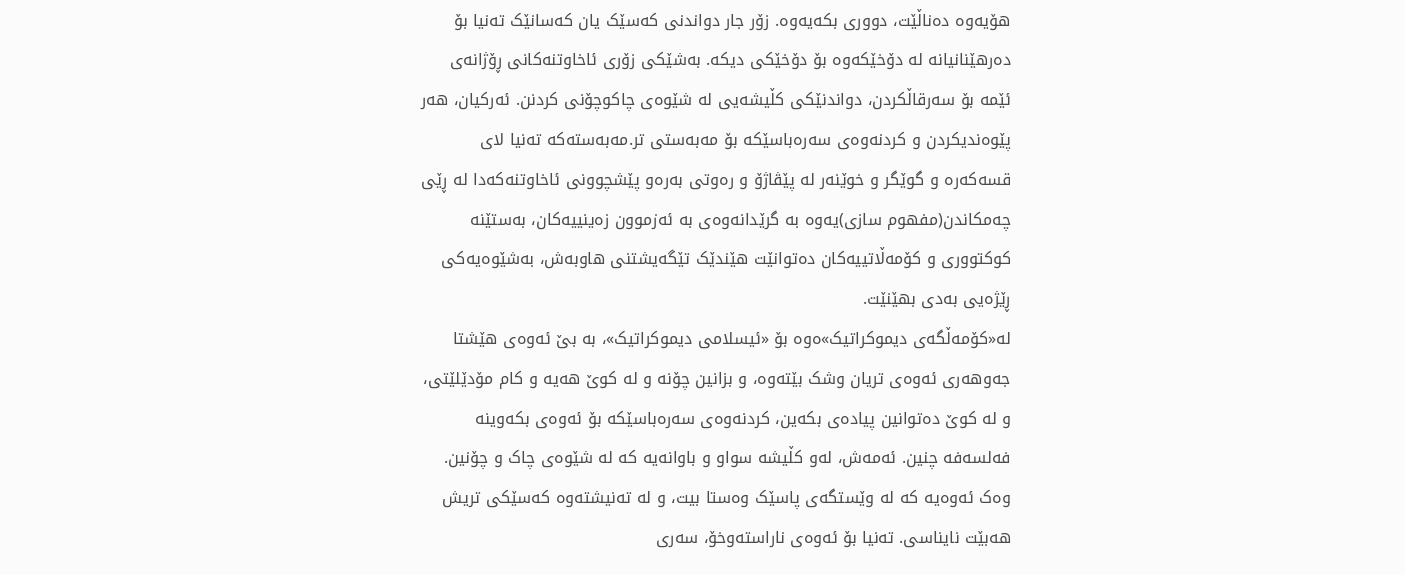ھۆیەوە دەناڵێت، دووری بکەیەوە. زۆر جار دواندنی کەسێک یان کەسانێک تەنیا بۆ دەرھێنانیانە لە دۆخێکەوە بۆ دۆخێکی دیکە. بەشێکی زۆری ئاخاوتنەکانی ڕۆژانەی ئێمە بۆ سەرقاڵکردن، دواندنێکی کڵیشەیی لە شێوەی چاکوچۆنی کردنن. ئەرکیان، ھەر پێوەندیکردن و کردنەوەی سەرەباسێکە بۆ مەبەستی تر.مەبەستەکە تەنیا لای قسەکەرە و گوێگر و خوێنەر لە پێڤاژۆ و رەوتی بەرەو پێشچوونی ئاخاوتنەکەدا لە ڕێی چەمکاندن(مفھوم سازی)یەوە بە گرێدانەوەی بە ئەزموون زەینییەکان، بەستێنە کوکتووری و کۆمەڵاتییەکان دەتوانێت ھێندێک تێگەیشتنی ھاوبەش، بەشێوەیەکی ڕێژەیی بەدی بھێنێت.
لە«کۆمەڵگەی دیموکراتیک»ەوە بۆ «ئیسلامی دیموکراتیک»، بە بێ ئەوەی ھێشتا جەوھەری ئەوەی تریان وشک بێتەوە، و بزانین چۆنە و لە کوێ ھەیە و کام مۆدێلێتی، و لە کوێ دەتوانین پیادەی بکەین، کردنەوەی سەرەباسێکە بۆ ئەوەی بکەوینە فەلسەفە چنین. ئەمەش، لەو کڵیشە سواو و باوانەیە کە لە شێوەی چاک و چۆنین. وەک ئەوەیە کە لە وێستگەی پاسێک وەستا بیت، و لە تەنیشتەوە کەسێکی تریش ھەبێت نایناسی. تەنیا بۆ ئەوەی ناراستەوخۆ، سەری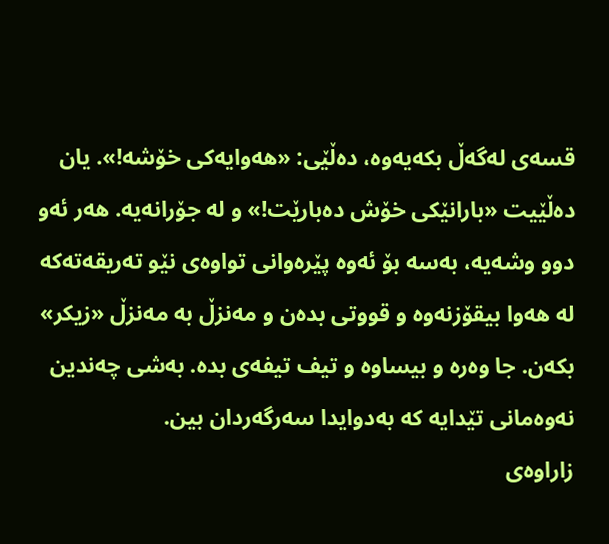قسەی لەگەڵ بکەیەوە، دەڵێی: «ھەوایەکی خۆشە!». یان دەڵێیت «بارانێکی خۆش دەبارێت!» و لە جۆرانەیە. ھەر ئەو دوو وشەیە، بەسە بۆ ئەوە پێرەوانی تواوەی نێو تەریقەتەکە لە ھەوا بیقۆزنەوە و قووتی بدەن و مەنزڵ بە مەنزڵ «زیکر» بکەن. جا وەرە و بیساوە و تیف تیفەی بدە. بەشی چەندین نەوەمانی تێدایە کە بەدوایدا سەرگەردان بین.
زاراوەی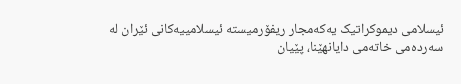ئیسلامی دیموکراتیک یەکەمجار ریفۆرمیستە ئیسلامییەکانی ئێران لە سەردەمی خاتەمی دایانھێنا، پێیان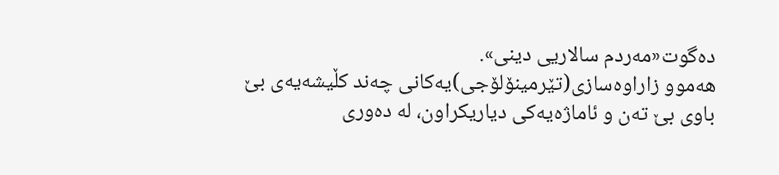دەگوت«مەردم سالاریی دینی».
ھەموو زاراوەسازی(تێرمینۆلۆجی)یەکانی چەند کڵیشەیەی بێ باوی بێ تەن و ئاماژەیەکی دیاریکراون، لە دەوری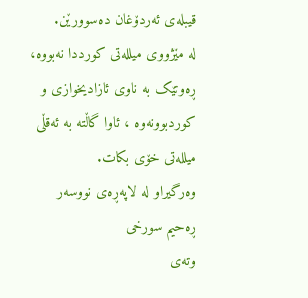قیبلەی ئەردۆغان دەسوورێن.
لە مێژووی میللەتی کورددا نەبووە، ڕەوتێک بە ناوی ئازادیخوازی و کوردبوونەوە ، ئاوا گاڵتە بە ئەقڵی میللەتی خۆی بکات.
وەرگیراو لە لاپەڕەی نووسەر
ڕەحیم سورخی
وتەی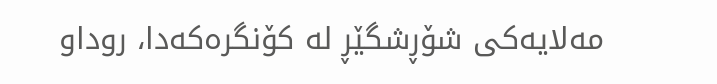مەلایەکی شۆڕشگێڕ لە کۆنگرەکەدا، روداو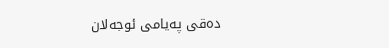دەقی پەیامی ئوجەلان